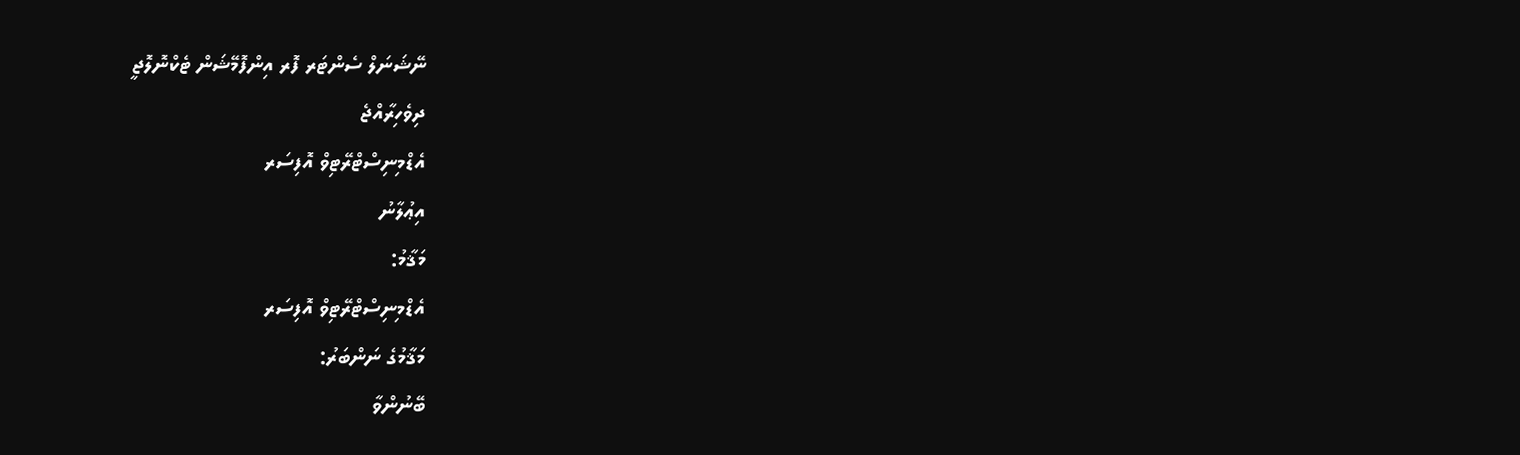ނޭޝަނަލް ސެންޓަރ ފޮރ އިންފޮމޭޝަން ޓެކްނޮލޮޖީ
ދިވެހިރާއްޖެ
އެޑްމިނިސްޓްރޭޓިވް އޮފިސަރ
އިޢުލާނު
މަޤާމު:
އެޑްމިނިސްޓްރޭޓިވް އޮފިސަރ
މަޤާމުގެ ނަންބަރު:
ބޭނުންވާ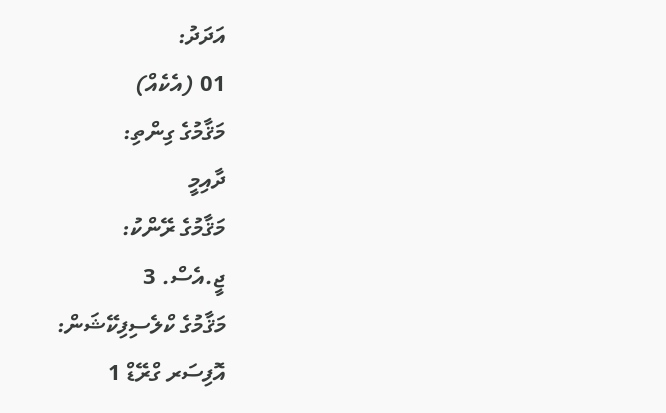އަދަދު:
01 (އެކެއް)
މަޤާމުގެ ގިންތި:
ދާއިމީ
މަޤާމުގެ ރޭންކު:
ޖީ.އެސް. 3
މަޤާމުގެ ކްލެސިފިކޭޝަން:
އޮފިސަރ ގްރޭޑް 1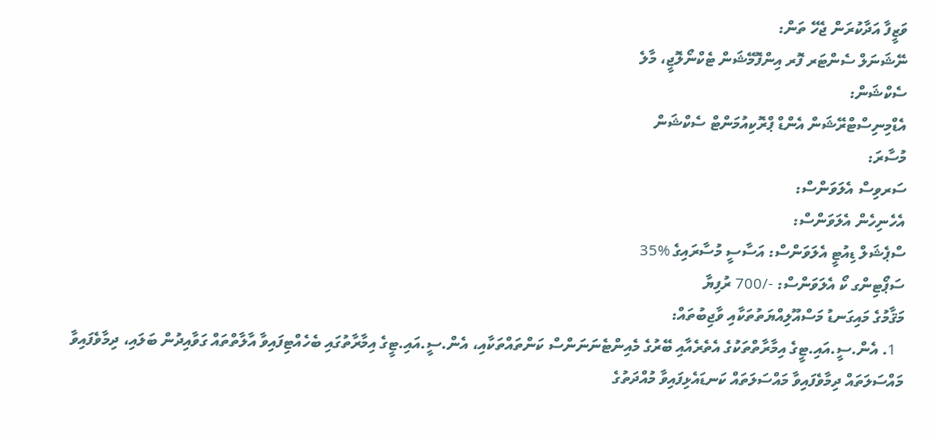ވަޒީފާ އަދާކުރަން ޖެހޭ ތަން:
ނޭޝަނަލް ސެންޓަރ ފޮރ އިންފޮމޭޝަން ޓެކްނޯލޮޖީ، މާލެ
ސެކްޝަން:
އެޑްމިނިސްޓްރޭޝަން އެންޑް ޕްރޮކިއުމަންޓް ސެކްޝަން
މުސާރަ:
ސަރވިސް އެލަވަންސް:
އެހެނިހެން އެލަވަންސް:
ސްޕެޝަލް ޑިއުޓީ އެލަވަންސް: އަސާސީ މުސާރައިގެ %35
ސަޕޯޓިންގ ކޯ އެލަވަންސް: -/700 ރުފިޔާ
މަޤާމުގެ މައިގަނޑު މަސްއޫލިއްޔަތުތަކާއި ވާޖިބުތައް:
  1. އެން.ސީ.އައި.ޓީގެ އިމާރާތްތަކުގެ އެތެރެއާއި ބޭރުގެ މެއިންޓެނަނަންސް ކަންތައްތަކާއި، އެން.ސީ.އައި.ޓީގެ އިމާރާތުގައި ބެހެއްޓިފައިވާ އާލާތްތައް ގަވާއިދުން ބަލައި، ދިމާވެފައިވާ މައްސަލަތައް ދިމާވެފައިވާ މައްސަލަތައް ކަނޑައެޅިފައިވާ މުއްދަތުގެ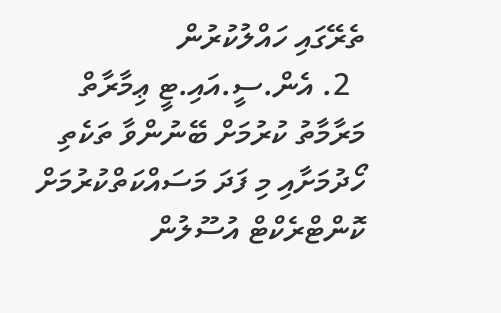ތެރޭގައި ހައްލުކުރުން
  2. އެން.ސީ.އައި.ޓީ ޢިމާރާތް މަރާމާތު ކުރުމަށް ބޭނުންވާ ތަކެތި ހޯދުމަށާއި މި ފަދަ މަސައްކަތްކުރުމަށް ކޮންޓްރެކްޓް އުސޫލުން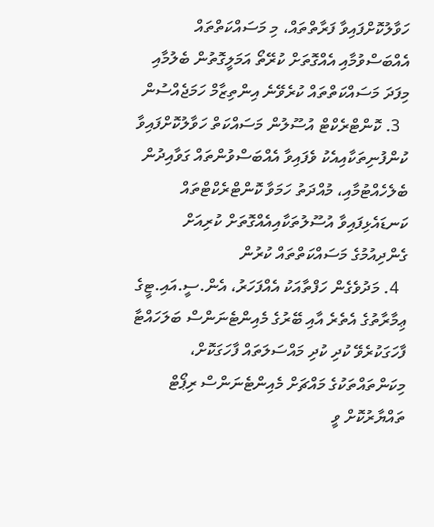ހަވާލުކޮށްފައިވާ ފަރާތްތައް، މި މަސައްކަތްތައް އެއްބަސްވުމާއި އެއްގޮތަށް ކުރޭތޯ އަމަލީގޮތުން ބެލުމާއި މިފަދަ މަސައްކަތްތައް ކުރެވޭނެ އިންތިޒާމް ހަމަޖެއްސުން
  3. ކޮންޓްރެކްޓް އުސޫލުން މަސައްކަތް ހަވާލުކޮށްފައިވާ ކުންފުނިތަކާއިއެކު ވެފައިވާ އެއްބަސްވުންތައް ގަވާއިދުން ބެލެހެއްޓުމާއި، މުއްދަތު ހަމަވާ ކޮންޓްރެކްޓްތައް ކަނޑައެޅިފައިވާ އުސޫލުތަކާއިއެއްގޮތަށް ކުރިއަށް ގެންދިއުމުގެ މަސައްކަތްތައް ކުރުން
  4. މަދުވެގެން ހަފްތާއަކު އެއްފަހަރު، އެން.ސީ.އައި.ޓީގެ ޢިމާރާތުގެ އެތެރެ އާއި ބޭރުގެ މެއިންޓެނަންސް ބަލަހައްޓާ ފާހަގަކުރެވޭ ކުދި ކުދި މައްސަލަތައް ފާހަގަކޮށް، މިކަންތައްތަކުގެ މައްޗަށް މެއިންޓެނަންސް ރިޕޯޓް ތައްޔާރުކޮށް ވީ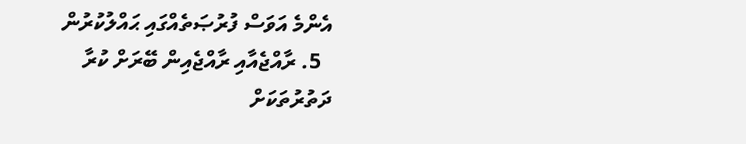އެންމެ އަވަސް ފުރުޞަތެއްގައި ޙައްލުކުރުން
  5. ރާއްޖެއާއި ރާއްޖެއިން ބޭރަށް ކުރާ ދަތުރުތަކަށް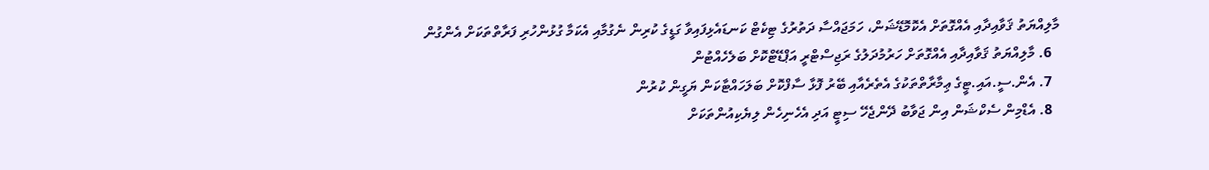މާލިއްޔަތު ޤަވާއިދާއި އެއްގޮތަށް އެކޮމޮޑޭޝަން، ހަމަޖައްސާ ދަތުރުގެ ޓިކެޓް ކަނޑައެޅިފައިވާ ގަޑީގެ ކުރިން ނެގުމާއި އެކަމާ ގުޅުންހުރި ފަރާތްތަކަށް އެންގުން
  6. މާލިއްޔަތު ޤަވާއިދާއި އެއްގޮތަށް ހަރުމުދަލުގެ ރަޖިސްޓްރީ އަޕްޑޭޓްކޮށް ބަލެހެއްޓުން
  7. އެން.ސީ.އައި.ޓީގެ ޢިމާރާތްތަކުގެ އެތެރެއާއި ބޭރު ފޮޅާ ސާފްކޮށް ބަލަހައްޓާކަން ޔަގީން ކުރުން
  8. އެޑްމިން ސެކްޝަން އިން ޖަވާބު ދޭންޖެހޭ ސިޓީ އަދި އެހެނިހެން ލިޔެކިއުންތަކަށް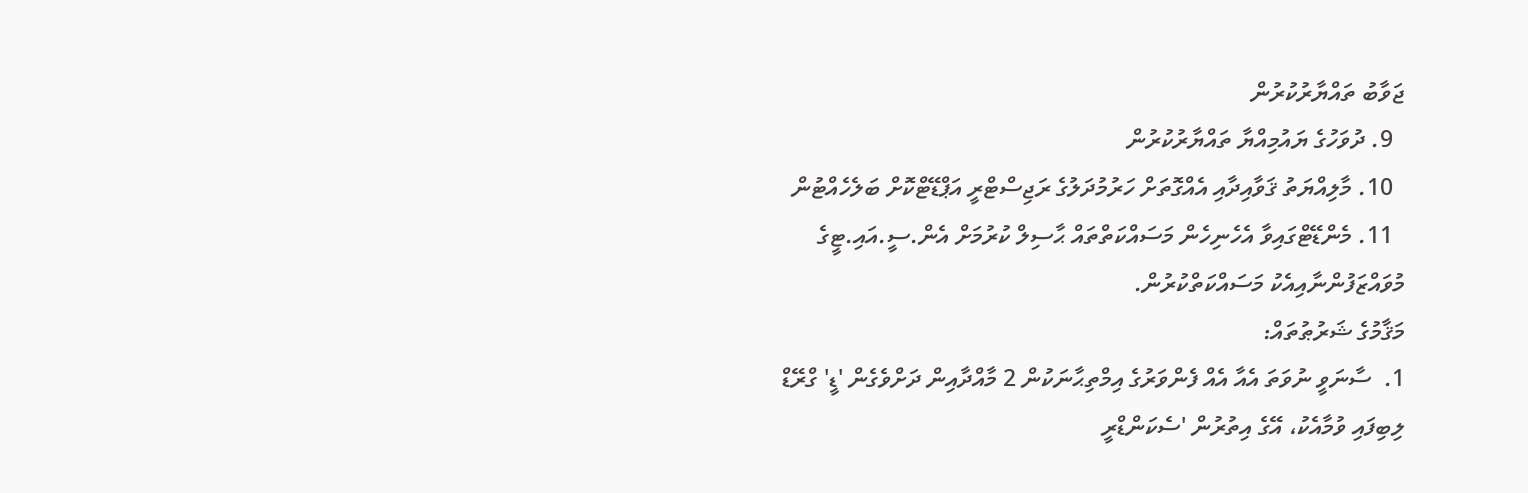ޖަވާބު ތައްޔާރުކުރުން
  9. ދުވަހުގެ ޔައުމިއްޔާ ތައްޔާރުކުރުން
  10. މާލިއްޔަތު ޤަވާއިދާއި އެއްގޮތަށް ހަރުމުދަލުގެ ރަޖިސްޓްރީ އަޕްޑޭޓްކޮށް ބަލެހެއްޓުން
  11. މެންޑޭޓްގައިވާ އެހެނިހެން މަސައްކަތްތައް ޙާސިލް ކުރުމަށް އެން.ސީ.އައި.ޓީގެ މުވައްޒަފުންނާއިއެކު މަސައްކަތްކުރުން.
މަޤާމުގެ ޝަރުޠުތައް:
1.  ސާނަވީ ނުވަތަ އެއާ އެއް ފެންވަރުގެ އިމްތިޙާނަކުން 2 މާއްދާއިން ދަށްވެގެން 'ޑީ' ގްރޭޑް ލިބިފައި ވުމާއެކު، އޭގެ އިތުރުން 'ސެކަންޑްރީ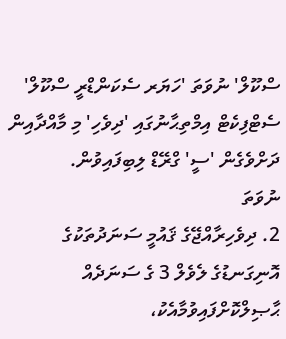ސްކޫލް' ނުވަތަ 'ހަޔަރ ސެކަންޑްރީ ސްކޫލް' ސެޓްފިކެޓް އިމްތިޙާނުގައި 'ދިވެހި' މި މާއްދާއިން ދަށްވެގެން 'ސީ' ގްރޭޑް ލިބިފައިވުން.
ނުވަތަ
2. ދިވެހިރާއްޖޭގެ ޤައުމީ ސަނަދުތަކުގެ އޮނިގަނޑުގެ ލެވެލް 3 ގެ ސަނަދެއް ޙާޞިލްކޮށްފައިވުމާއެކު،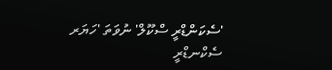'ސެކަންޑްރީ ސްކޫލް' ނުވަތަ 'ހަޔަރ ސެކްނޑްރީ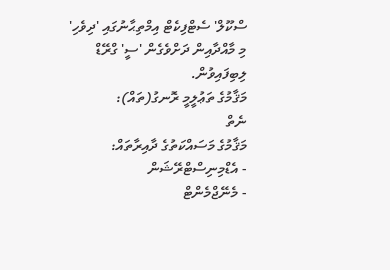ސްކޫލް' ސެޓްފިކެޓް އިމްތިޙާނުގައި 'ދިވެހި' މި މާއްދާއިން ދަށްވެގެން 'ސީ' ގްރޭޑް ލިބިފައިވުން.
މަޤާމުގެ ތަޢުލީމީ ރޮނގު(ތައް):
ނެތް
މަޤާމުގެ މަސައްކަތުގެ ދާއިރާތައް:
- އެޑްމިނިސްޓްރޭޝަން
- މެނޭޖްމެންޓް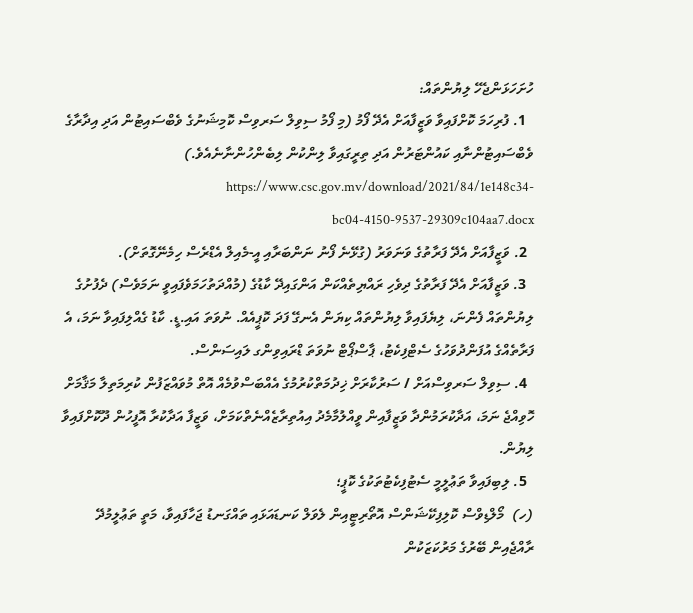ހުށަހަޅަންޖެހޭ ލިޔުންތައް:
  1. ފުރިހަމަ ކޮށްފައިވާ ވަޒީފާއަށް އެދޭ ފޯމު (މި ފޯމު ސިވިލް ސަރވިސް ކޮމިޝަނުގެ ވެބްސައިޓުން އަދި އިދާރާގެ ވެބްސައިޓުންނާއި ކައުންޓަރުން އަދި ތިރީގައިވާ ލިންކުން ލިބެންހުންނާނެއެވެ.)  https://www.csc.gov.mv/download/2021/84/1e148c34-bc04-4150-9537-29309c104aa7.docx
  2. ވަޒީފާއަށް އެދޭ ފަރާތުގެ ވަނަވަރު (ގުޅޭނެ ފޯނު ނަންބަރާއި އީ-މެއިލް އެޑްރެސް ހިމެނޭގޮތަށް).
  3. ވަޒީފާއަށް އެދޭ ފަރާތުގެ ދިވެހި ރައްޔިތެއްކަން އަންގައިދޭ ކާޑުގެ (މުއްދަތުހަމަވެފައިވީ ނަމަވެސް) ދެފުށުގެ ލިޔުންތައް ފެންނަ، ލިޔެފައިވާ ލިޔުންތައް ކިޔަން އެނގޭ ފަދަ ކޮޕީއެއް. ނުވަތަ އައި.ޑީ. ކާޑު ގެއްލިފައިވާ ނަމަ، އެ ފަރާތެއްގެ އުފަންދުވަހުގެ ސެޓްފިކެޓު، ޕާސްޕޯޓް ނުވަތަ ޑްރައިވިންގ ލައިސަންސް.
  4. ސިވިލް ސަރވިސްއަށް / ސަރުކާރަށް ޚިދުމަތްކުރުމުގެ އެއްބަސްވުމެއް އޮތް މުވައްޒަފުން ކުރިމަތިލާ މަޤާމަށް ހޮވިއްޖެ ނަމަ، އަދާކުރަމުންދާ ވަޒީފާއިން ވީއްލުމާމެދު އިއުތިރާޒެއްނެތްކަމަށް، ވަޒީފާ އަދާކުރާ އޮފީހުން ދޫކޮށްފައިވާ ލިޔުން.
  5. ލިބިފައިވާ ތަޢުލީމީ ސެޓުފިކެޓުތަކުގެ ކޮޕީ؛
(ހ)  މޯލްޑިވްސް ކޮލިފިކޭޝަންސް އޮތޯރިޓީއިން ލެވަލް ކަނޑައަޅައި ތައްގަނޑު ޖަހާފައިވާ، މަތީ ތަޢުލީމުދޭ ރާއްޖެއިން ބޭރުގެ މަރުކަޒަކުން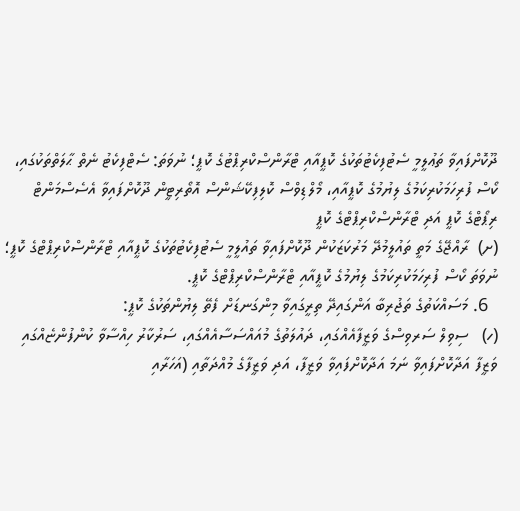ދޫކޮށްފައިވާ ތަޢުލީމީ ސެޓުފިކެޓުތަކުގެ ކޮޕީއާއި ޓްރާންސްކްރިޕްޓުގެ ކޮޕީ؛ ނުވަތަ: ސެޓްފިކެޓު ނެތް ޙާލަތްތަކުގައި، ކޯސް ފުރިހަމަކުރިކަމުގެ ލިޔުމުގެ ކޮޕީއާއި، މޯލްޑިވްސް ކޮލިފިކޭޝަންސް އޮތޯރިޓީން ދޫކޮށްފައިވާ އެސެސްމަންޓް ރިޕޯޓްގެ ކޮޕީ އަދި ޓްރާންސްކްރިޕްޓްގެ ކޮޕީ
(ށ)  ރާއްޖޭގެ މަތީ ތައުލީމުދޭ މަރުކަޒަކުން ދޫކޮށްފައިވާ ތައުލީމީ ސެޓުފިކެޓުތަކުގެ ކޮޕީއާއި ޓްރާންސްކްރިޕްޓްގެ ކޮޕީ؛ ނުވަތަ ކޯސް ފުރިހަމަކުރިކަމުގެ ލިޔުމުގެ ކޮޕީއާއި ޓްރާންސްކްރިޕްޓްގެ ކޮޕީ.
  6. މަސައްކަތުގެ ތަޖުރިބާ އަންގައިދޭ ތިރީގައިވާ މިންގަނޑަށް ފެތޭ ލިޔުންތަކުގެ ކޮޕީ:
(ހ)   ސިވިލް ސަރވިސްގެ ވަޒީފާއެއްގައި، ދައުލަތުގެ މުއައްސަސާއެއްގައި، ސަރުކާރު ހިއްސާވާ ކުންފުންޏެއްގައި ވަޒީފާ އަދާކޮށްފައިވާ ނަމަ އަދާކޮށްފައިވާ ވަޒީފާ، އަދި ވަޒީފާގެ މުއްދަތާއި (އަހަރާއި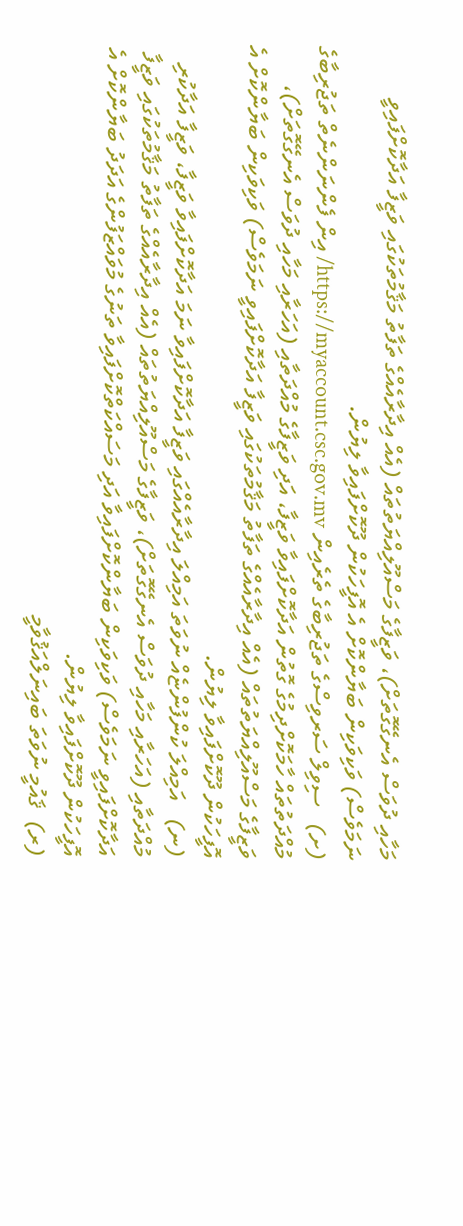މަހާއި ދުވަސް އެނގޭގޮތަށް)، ވަޒީފާގެ މަސްއޫލިއްޔަތުތައް (އެއް އިދާރާއެއްގެ ތަފާތު މަޤާމުތަކުގައި ވަޒީފާ އަދާކޮށްފައިވީ ނަމަވެސް) ވަކިވަކިން ބަޔާންކޮށް އެ އޮފީހަކުން ދޫކޮށްފައިވާ ލިޔުން.
(ށ)   ސިވިލް ސަރވިސްގެ ތަޖުރިބާގެ ތެރެއިން https://myaccount.csc.gov.mv/ އިން ފެންނަންނެތް ތަޖުރިބާގެ މުއްދަތުތައް ހާމަކޮށްދިމުގެ ގޮތުން އަދާކޮށްފައިވާ ވަޒީފާ، އަދި ވަޒީފާގެ މުއްދަތާއި (އަހަރާއި މަހާއި ދުވަސް އެނގޭގޮތަށް)، ވަޒީފާގެ މަސްއޫލިއްޔަތުތައް (އެއް އިދާރާއެއްގެ ތަފާތު މަޤާމުތަކުގައި ވަޒީފާ އަދާކޮށްފައިވީ ނަމަވެސް) ވަކިވަކިން ބަޔާންކޮށް އެ އޮފީހަކުން ދޫކޮށްފައިވާ ލިޔުން.
(ނ)   އަމިއްލަ ކުންފުންޏެއް ނުވަތަ އަމިއްލަ އިދާރާއެއްގައި ވަޒީފާ އަދާކޮށްފައިވާ ނަމަ އަދާކޮށްފައިވާ ވަޒީފާ، ވަޒީފާ އަދާކުރި މުއްދަތާއި (އަހަރާއި މަހާއި ދުވަސް އެނގޭގޮތަށް)، ވަޒީފާގެ މަސްއޫލިއްޔަތުތައް (އެއް އިދާރާއެއްގެ ތަފާތު މަޤާމުތަކުގައި ވަޒީފާ އަދާކޮށްފައިވީ ނަމަވެސް) ވަކިވަކިން ބަޔާންކޮށްފައިވާ އަދި މަސައްކަތްކޮށްފައިވާ ތަނުގެ މުވައްޒަފުންގެ އަދަދު ބަޔާންކޮށް އެ އޮފީހަކުން ދޫކޮށްފައިވާ ލިޔުން.
(ރ)  ޤައުމީ ނުވަތަ ބައިނަލްއަޤުވާމީ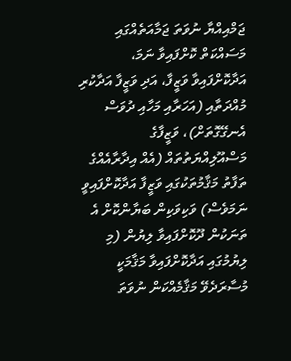ޖަމްއިއްޔާ ނުވަތަ ޖަމާއަތެއްގައި މަސައްކަތް ކޮށްފައިވާ ނަމަ، އަދާކޮށްފައިވާ ވަޒީފާ، އަދި ވަޒީފާ އަދާކުރި މުއްދަތާއި (އަހަރާއި މަހާއި ދުވަސް އެނގޭގޮތަށް)، ވަޒީފާގެ މަސްއޫލިއްޔަތުތައް (އެއް އިދާރާއެއްގެ ތަފާތު މަޤާމުތަކުގައި ވަޒީފާ އަދާކޮށްފައިވީ ނަމަވެސް) ވަކިވަކިން ބަޔާންކޮށް އެ ތަނަކުން ދޫކޮށްފައިވާ ލިޔުން (މި ލިޔުމުގައި އަދާކޮށްފައިވާ މަޤާމަކީ މުސާރަދެވޭ މަޤާމެއްކަން ނުވަތަ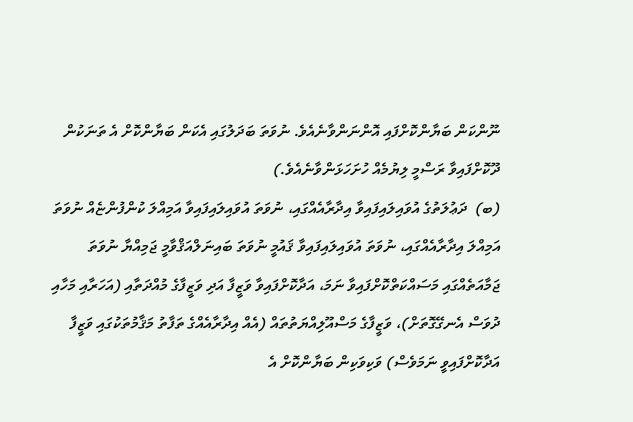ނޫންކަން ބަޔާންކޮށްފައި އޮންނަންވާނެއެވެ. ނުވަތަ ބަދަލުގައި އެކަން ބަޔާންކޮށް އެ ތަނަކުން ދޫކޮށްފައިވާ ރަސްމީ ލިޔުމެއް ހުށަހަޅަންވާނެއެވެ.)
(ބ)  ދަޢުލަތުގެ އުވައިލައިފައިވާ އިދާރާއެއްގައި، ނުވަތަ އުވައިލައިފައިވާ އަމިއްލަ ކުންފުންޏެއް ނުވަތަ އަމިއްލަ އިދާރާއެއްގައި، ނުވަތަ އުވައިލައިފައިވާ ޤައުމީ ނުވަތަ ބައިނަލްއަޤްވާމީ ޖަމިއްޔާ ނުވަތަ ޖަމާއަތެއްގައި މަސައްކަތްކޮށްފައިވާ ނަމަ، އަދާކޮށްފައިވާ ވަޒީފާ އަދި ވަޒީފާގެ މުއްދަތާއި (އަހަރާއި މަހާއި ދުވަސް އެނގޭގޮތަށް)، ވަޒީފާގެ މަސްއޫލިއްޔަތުތައް (އެއް އިދާރާއެއްގެ ތަފާތު މަޤާމުތަކުގައި ވަޒީފާ އަދާކޮށްފައިވީ ނަމަވެސް) ވަކިވަކިން ބަޔާންކޮށް އެ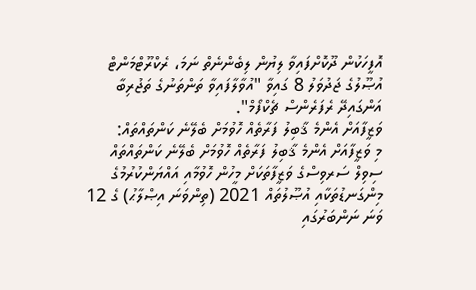އޮފީހަކުން ދޫކޮށްފައިވާ ލިޔުން ލިބެންނެތް ނަމަ، ރެކްރޫޓްމަންޓް އުޞޫލުގެ ޖަދުވަލު 8 ގައިވާ "އުވާލާފައިވާ ތަންތަނުގެ ތަޖުރިބާ އަންގައިދޭ ރެފަރެންސް ޗެކްފޯމް".
ވަޒީފާއަށް އެންމެ ޤާބިލު ފަރާތެއް ހޮވުމަށް ބެލޭނެ ކަންތައްތައް:
މި ވަޒީފާއަށް އެންމެ ޤާބިލު ފަރާތެއް ހޮވުމަށް ބެލޭނެ ކަންތައްތައް ސިވިލް ސަރވިސްގެ ވަޒީފާތަކަށް މީހުން ހޮވުމާއި އައްޔަންކުރުމުގެ މިންގަނޑުތަކާއި އުޞޫލުތައް 2021 (ތިންވަނަ އިޞްލާޙު) ގެ 12 ވަނަ ނަންބަރުގައި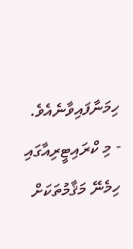ހިމަނާފައިވާނެއެވެ.
- މި ކްރައިޓީރިއާގައި ހިމެނޭ މަޤާމުތަކަށް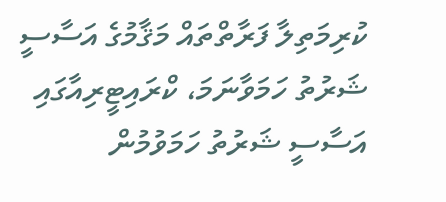ކުރިމަތިލާ ފަރާތްތައް މަޤާމުގެ އަސާސީ ޝަރުތު ހަމަވާނަމަ، ކްރައިޓީރިއާގައި އަސާސީ ޝަރުތު ހަމަވުމުން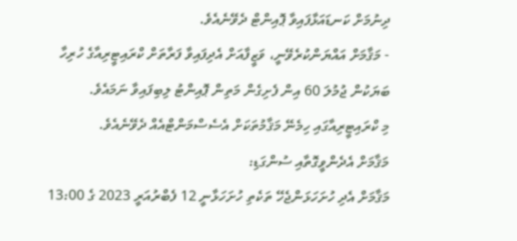ދިނުމަށް ކަނޑައަޅާފައިވާ ޕޮއިންޓް ދެވޭނެއެވެ.
- މަޤާމަށް އައްޔަންކުރެވޭނީ، ވަޒީފާއަށް އެދިފައިވާ ފަރާތަށް ކްރައިޓީރިއާގެ ހުރިހާ ބަޔަކުން ޖުމުލަ 60 އިން ފެށިގެން މަތިން ޕޮއިންޓު ލިބިފައިވާ ނަމައެވެ.
މި ކްރައިޓީރިއާގައި ހިމެނޭ މަޤާމުތަކަށް އެސެސްމަންޓްއެއް ދެވޭނެއެވެ.
މަޤާމަށް އެދެންވީގޮތާއި ސުންގަޑި:
މަޤާމަށް އެދި ހުށަހަޅަންޖެހޭ ތަކެތި ހުށަހަޅާނީ 12 ފެބްރުއަރީ 2023 ގެ 13:00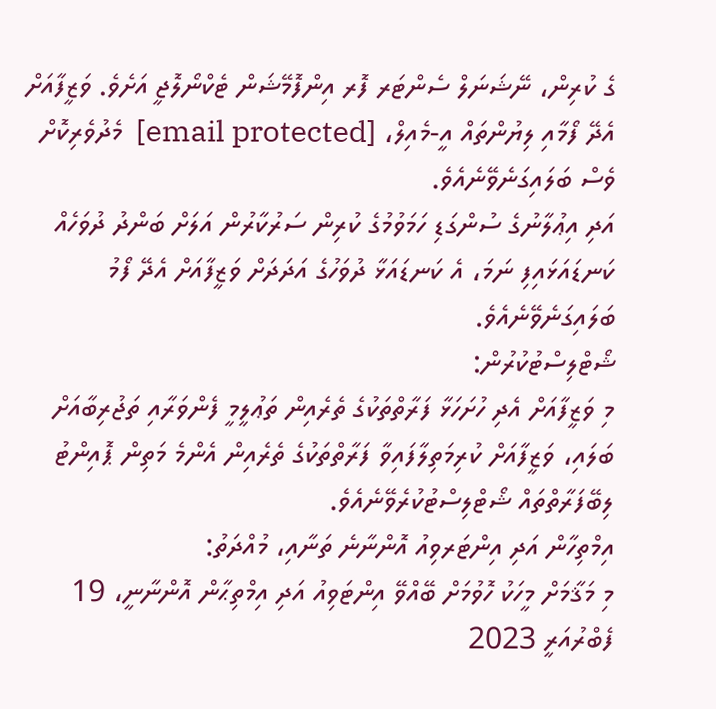ގެ ކުރިން، ނޭޝަނަލް ސެންޓަރ ފޮރ އިންފޮމޭޝަން ޓެކްނޯލޮޖީ އަށެވެ. ވަޒީފާއަށް އެދޭ ފޯމާއި ލިޔުންތައް އީ-މެއިލް، [email protected]  މެދުވެރިކޮށް ވެސް ބަލައިގަނެވޭނެއެވެ.
އަދި އިޢުލާނުގެ ސުންގަޑި ހަމަވުމުގެ ކުރިން ސަރުކާރުން އަލަށް ބަންދު ދުވަހެއް ކަނޑައަޅައިފި ނަމަ، އެ ކަނޑައަޅާ ދުވަހުގެ އަދަދަށް ވަޒީފާއަށް އެދޭ ފޯމު ބަލައިގަނެވޭނެއެވެ.
ޝޯޓްލިސްޓުކުރުން:
މި ވަޒީފާއަށް އެދި ހުށަހަޅާ ފަރާތްތަކުގެ ތެރެއިން ތަޢުލީމީ ފެންވަރާއި ތަޖުރިބާއަށް ބަލައި، ވަޒީފާއަށް ކުރިމަތިލާފައިވާ ފަރާތްތަކުގެ ތެރެއިން އެންމެ މަތިން ޕޮއިންޓު ލިބޭފަރާތްތައް ޝޯޓްލިސްޓުކުރެވޭނެއެވެ.
އިމްތިހާން އަދި އިންޓަރވިއު އޮންނާނެ ތަނާއި، މުއްދަތު:
މި މަޤާމަށް މީހަކު ހޮވުމަށް ބޭއްވޭ އިންޓަވިއު އަދި އިމްތިޙާން އޮންނާނީ، 19 ފެބްރުއަރީ 2023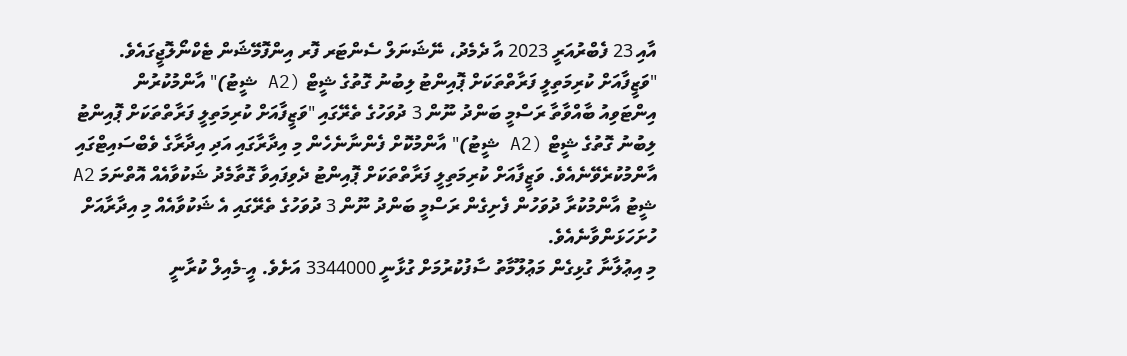އާއި 23 ފެބްރުއަރީ 2023 އާ ދެމެދު، ނޭޝަނަލް ސެންޓަރ ފޮރ އިންފޮމޭޝަން ޓެކްނޯލޮޖީގައެވެ.
"ވަޒީފާއަށް ކުރިމަތިލީ ފަރާތްތަކަށް ޕޮއިންޓު ލިބުނު ގޮތުގެ ޝީޓް (A2 ޝީޓު)" އާންމުކުރުން
އިންޓަވިއު ބާއްވާތާ ރަސްމީ ބަންދު ނޫން 3 ދުވަހުގެ ތެރޭގައި "ވަޒީފާއަށް ކުރިމަތިލީ ފަރާތްތަކަށް ޕޮއިންޓު ލިބުނު ގޮތުގެ ޝީޓް (A2 ޝީޓު)" އާންމުކޮށް ފެންނާނެހެން މި އިދާރާގައި އަދި އިދާރާގެ ވެބްސައިޓްގައި އާންމުކުރެވޭނެއެވެ. ވަޒީފާއަށް ކުރިމަތިލީ ފަރާތްތަކަށް ޕޮއިންޓު ދެވިފައިވާ ގޮތާމެދު ޝަކުވާއެއް އޮތްނަމަ A2 ޝީޓު އާންމުކުރާ ދުވަހުން ފެށިގެން ރަސްމީ ބަންދު ނޫން 3 ދުވަހުގެ ތެރޭގައި އެ ޝަކުވާއެއް މި އިދާރާއަށް ހުށަހަޅަންވާނެއެވެ.
މި އިޢުލާނާ ގުޅިގެން މަޢުލޫމާތު ސާފުކުރުމަށް ގުޅާނީ 3344000 އަށެވެ. އީ-މެއިލް ކުރާނީ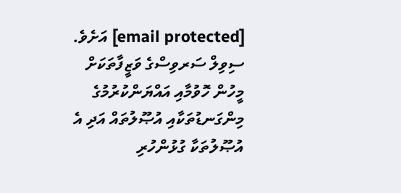[email protected] އަށެވެ.
ސިވިލް ސަރވިސްގެ ވަޒީފާތަކަށް މީހުން ހޮވުމާއި އައްޔަންކުރުމުގެ މިންގަނޑުތަކާއި އުޞޫލުތައް އަދި އެ އުޞޫލުތަކާ ގުޅުންހުރި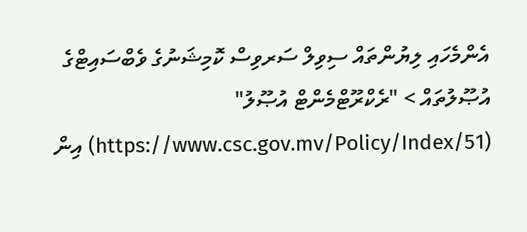އެންމެހައި ލިޔުންތައް ސިވިލް ސަރވިސް ކޮމިޝަނުގެ ވެބްސައިޓްގެ އުޞޫލުތައް > "ރެކްރޫޓްމެންޓް އުޞޫލު" (https://www.csc.gov.mv/Policy/Index/51) އިން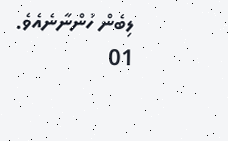ލިބެން ހުންނާނެއެވެ.
01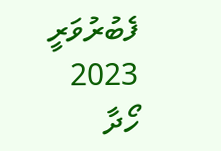ފެބުރުވަރީ 2023
ހޯދާ